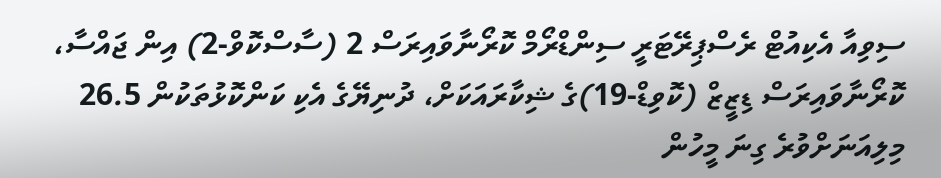ސިވިއާ އެކިއުޓް ރެސްޕިރޭޓަރީ ސިންޑްރޯމް ކޮރޯނާވައިރަސް 2 (ސާސްކޮވް-2) އިން ޖައްސާ، ކޮރޯނާވައިރަސް ޑިޒީޒް (ކޮވިޑް-19)ގެ ޝިކާރައަކަށް، ދުނިޔޭގެ އެކި ކަންކޮޅުތަކުން 26.5 މިލިއަނަށްވުރެ ގިނަ މީހުން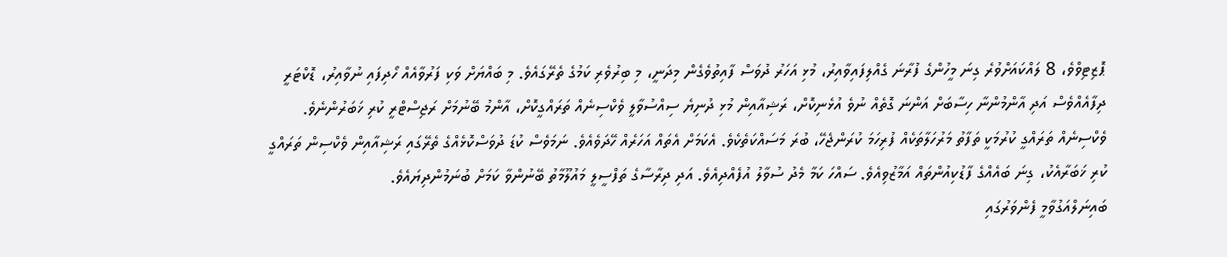ޕޮޒިޓިވްވެ، 8 ލައްކައަށްވުރެ ގިނަ މީހުންގެ ފުރާނަ ގެއްލިފައިވާއިރު، މުޅި އަހަރު ދުވަސް ފާއިތުވެގެން މިދަނީ، މި ބިރުވެރި ކަމުގެ ތެރޭގައެވެ. މި ބައްޔަށް ވަކި ފަރުވާއެއް ހޯދިފައި ނުވާއިރު، ޑޮކްޓަރީ ދިފާއެއްވެސް އަދި އާންމުންނާ ހިސާބަށް އަންނަ ގޮތެއް ނުވެ އުޅެނިކޮށް، ރަޝިއާއިން މުޅި ދުނިޔެ ސިއްސުވާލީ ވެކްސިނެއް ތަރައްގީކޮށް، އާންމު ބޭނުމަށް ރަޖިސްޓްރީ ކުރި ޚަބަރުންނެވެ.
ވެކްސިނެއް ތަރައްގީ ކުރުމަކީ ތަފާތު މަރުހަލާތަކެއް ފުރިހަމަ ކުރަންޖެހޭ، ބުރަ މަސައްކަތެކެވެ. އެކަމަށް އެތައް އަހަރެއް ހޭދަވެއެވެ. ނަމަވެސް ކުޑަ ދުވަސްކޮޅެއްގެ ތެރޭގައި ރަޝިއާއިން ވެކްސިން ތަރައްގީ ކުރި ޚަބަރާއެކު، ގިނަ ބައެއްގެ ފާޑުކިއުންތައް އަމާޒުވިއެވެ. ސައްހަ ކަމާ މެދު ސުވާލު އުފެއްދިއެވެ. އަދި ދިރާސާގެ ތަފްސީލީ މައުލޫމާތު ބޭނުންވާ ކަމަށް ބުނަމުންދިޔައެވެ.
ބައިނަލްއަގުވާމީ ފެންވަރުގައި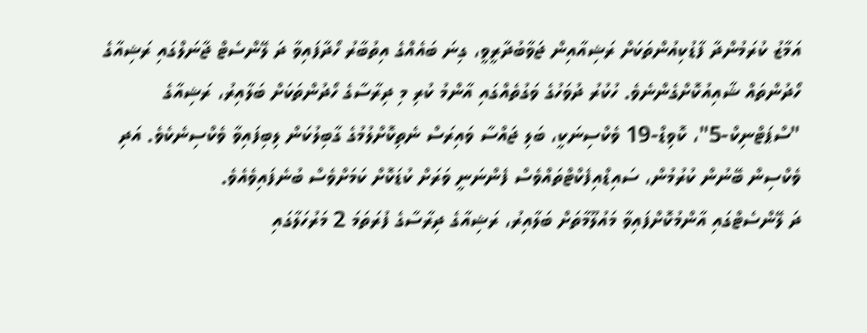އަމާޒު ކުރަމުންދާ ފާޑުކިއުންތަކަށް ރަޝިއާއިން ޖަވާބުދާރީވީ، ގިނަ ބައެއްގެ އިތުބާރު ހޯދާފައިވާ ދަ ލޭންސެޓް ޖާނަލްގައި ރަޝިއާގެ ހޯދުންތައް ޝާއިއުކޮށްގެންނެވެ. ހުކުރު ދުވަހުގެ ވަގުތެއްގައި އާންމު ކުރި މި ދިރާސާގެ ހޯދުންތަކަށް ބަލާއިރު، ރަޝިއާގެ "ސްޕަޓްނިކް-5"، ކޮވިޑް-19 ވެކްސިނަކީ، ބަލި ޖައްސާ ވައިރަސް ނެތިކޮށްލުމުގެ ގާބިލުކަން ލިބިފައިވާ ވެކްސިނެކެވެ. އަދި ވެކްސިން ބޭނުން ކުރުމުން، ސައިޑްއިފެކްޓްތައްވެސް ފެންނަނީ ވަރަށް ކުޑަކޮށް ކަމަށްވެސް ބުނެފައިވެއެވެ.
ދަ ލޭންސެޓްގައި އާންމުކޮށްފައިވާ މައުލޫމާތަށް ބަލާއިރު، ރަޝިއާގެ ދިރާސާގެ ފުރަތަމަ 2 މަރުހަލާގައި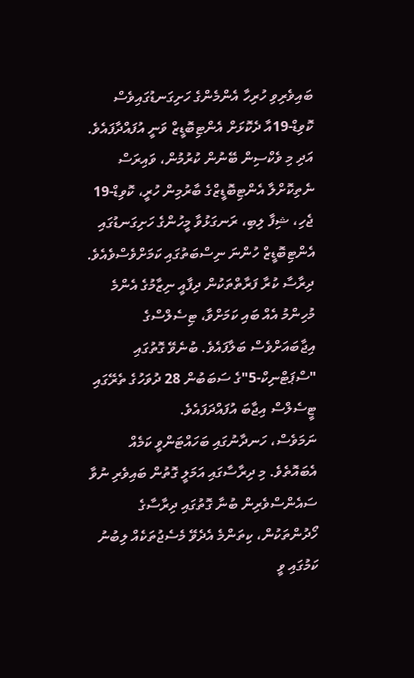ބައިވެރިވި ހުރިހާ އެންމެންގެ ހަށިގަނޑުގައިވެސް ކޮވިޑް-19އާ ދެކޮޅަށް އެންޓިބޮޑީޒް ވަނީ އުފައްދާފައެވެ. އަދި މި ވެކްސިން ބޭނުން ކުރުމުން، ވައިރަސް ނެތިކޮށްލާ އެންޓިބޮޑީޒްގެ ބާރުމިން ހުރީ، ކޮވިޑް-19 ޖެހި، ޝިފާ ލިބި، ރަނގަޅުވާ މީހުންގެ ހަށިގަނޑުގައި އެންޓިބޮޑީޒް ހުންނަ ނިސްބަތުގައި ކަމަށްވެސްވެއެވެ.
ދިރާސާ ކުރާ ފަރާތްތަކުން ދިފާއީ ނިޒާމުގެ އެންމެ މުހިންމު އެއް ބައި ކަމަށްވާ، ޓިސެލްސްގެ އިޖާބައަށްވެސް ބަލާފައެވެ. ބުނެވޭ ގޮތުގައި "ސްޕަޓްނިކް-5"ގެ ސަބަބުން 28 ދުވަހުގެ ތެރޭގައި ޓީސެލްސް އިޖާބަ އުފައްދަފައެވެ.
ނަމަވެސް، ހަނދާނުގައި ބަހައްޓަންވީ ކަމެއް އެބައޮތެވެ. މި ދިރާސާގައި އަމަލީ ގޮތުން ބައިވެރި ނުވާ ސައެންސްވެރިން ބުނާ ގޮތުގައި ދިރާސާގެ ހޯދުންތަކުން، ކިތަންމެ އެދެވޭ މެސެޖުތަކެއް ލިބުނު ކަމުގައި ވީ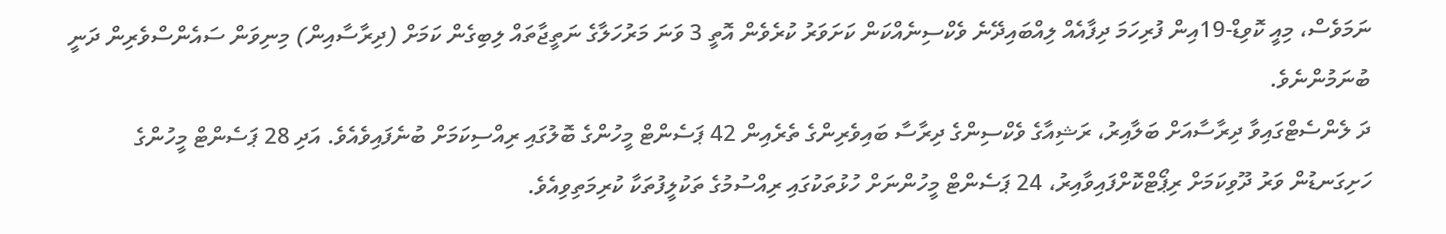ނަމަވެސް، މިއީ ކޮވިޑް-19އިން ފުރިހަމަ ދިފާއެއް ލިއްބައިދޭނެ ވެކްސިނެއްކަން ކަށަވަރު ކުރެވެން އޮތީ 3 ވަނަ މަރުހަލާގެ ނަތީޖާތައް ލިބިގެން ކަމަށް (ދިރާސާއިން) މިނިވަން ސައެންސްވެރިން ދަނީ ބުނަމުންނެވެ.
ދަ ލެންސެޓްގައިވާ ދިރާސާއަށް ބަލާއިރު، ރަޝިއާގެ ވެކްސިންގެ ދިރާސާ ބައިވެރިންގެ ތެރެއިން 42 ޕަސެންޓް މީހުންގެ ބޮލުގައި ރިއްސިކަމަށް ބުނެފައިވެއެވެ. އަދި 28 ޕަސެންޓް މީހުންގެ ހަށިގަނޑުން ވަރު ދޫވިކަމަށް ރިޕޯޓްކޮށްފައިވާއިރު، 24 ޕަސެންޓް މީހުންނަށް ހުޅުތަކުގައި ރިއްސުމުގެ ތަކުލީފުތަކާ ކުރިމަތިވިއެވެ.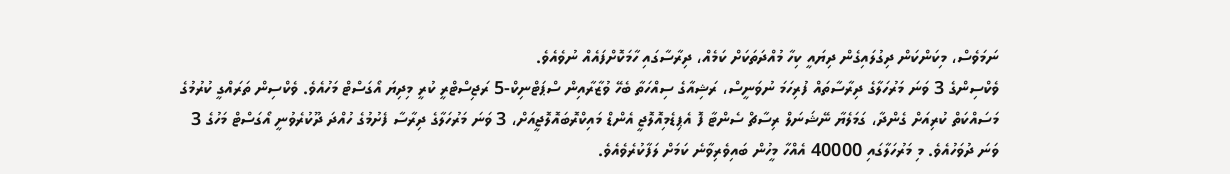ނަމަވެސް، މިކަންކަން ދިގުލައިގެން ދިޔައީ ކިހާ މުއްދަތަކަށް ކަމެއް، ދިރާސާގައި ހާމަކޮށްފައެއް ނުވެއެވެ.
ވެކްސިންގެ 3 ވަނަ މަރުހަލާގެ ދިރާސާތައް ފުރިހަމަ ނުވަނީސް، ރަޝިއާގެ ސިއްހަތާ ބެހޭ ވުޒާރާއިން ސްޕަޓްނިކް-5 ރަޖިސްޓްރީ ކުރީ މިދިޔަ އޯގަސްޓް މަހުއެވެ. ވެކްސިން ތަރައްގީ ކުރުމުގެ މަސައްކަތް ކުރިއަށް ގެންދާ، ގަމަލެޔާ ނޭޝަނަލް ރިސާޗް ސެންޓާ ފޮ އެޕިޑެމިއޮލޮޖީ އެންޑް މައިކްރޮބައޮލޮޖީއަށް، 3 ވަނަ މަރުހަލާގެ ދިރާސާ ފެށުމުގެ ހުއްދަ ދޫކުރެވުނީ އޯގަސްޓް މަހުގެ 3 ވަނަ ދުވަހުއެވެ. މި މަރުހަލާގައި 40000 އެއްހާ މީހުން ބައިވެރިވާނެ ކަމަށް ލަފާކުރެވެއެވެ.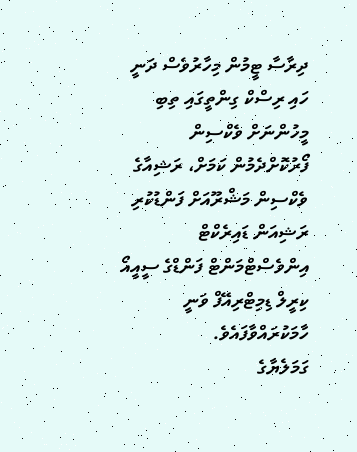ދިރާސާ ޓީމުން މިހާރުވެސް ދަނީ ހައި ރިސްކް ގިންތީގައި ތިބި މީހުންނަށް ވެކްސިން ފޯރުކޮށްދެމުން ކަމަށް، ރަޝިއާގެ ވެކްސިން މަޝްރޫއަށް ފަންޑުކުރި ރަޝިއަން ޑައިރެކްޓް އިންވެސްޓްމަންޓް ފަންޑްގެ ސީއީއޯ ކިރީލް ޑިމިޓްރިއޭފް ވަނީ ހާމަކުރައްވާފައެވެ.
ގަމަލެޔާގެ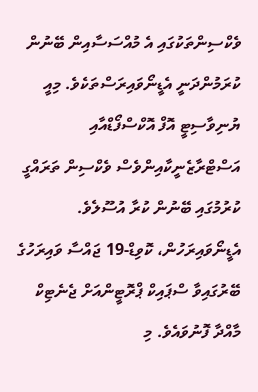ވެކްސިންތަކުގައި އެ މުއްސަސާއިން ބޭނުން ކުރަމުންދަނީ އެޑީނޯވައިރަސްތަކެވެ. މިއީ ޔުނިވާސިޓީ އޮފް އޮކްސްފޯޑްއާއި އަސްޓްރާޒެނީކާއިންވެސް ވެކްސިން ތަރައްގީ ކުރުމުގައި ބޭނުން ކުރާ އުސޫލެވެ. އެޑީނޯވައިރަހުން، ކޮވިޑް-19 ޖައްސާ ވައިރަހުގެ ބޭރުގައިވާ ސްޕައިކް ޕްރޮޓީންއަށް ޖެނެޓިކް މާއްދާ ފޮނުވައެވެ. މި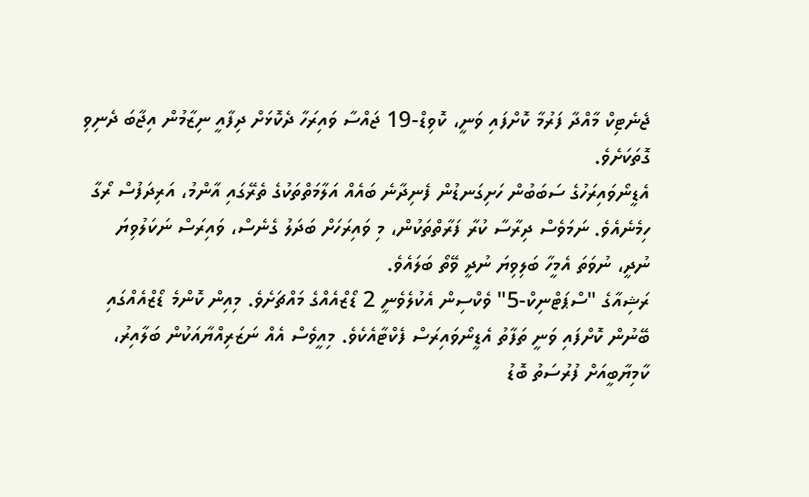ޖެނެޓިކް މާއްދާ ފަރުމާ ކޮށްފައި ވަނީ، ކޮވިޑް-19 ޖައްސާ ވައިރަހާ ދެކޮޅަށް ދިފާއީ ނިޒާމުން އިޖާބަ ދެނިވި ގޮތަކަށެވެ.
އެޑީނޯވައިރަހުގެ ސަބަބުން ހަށިގަނޑުން ފެނިދާނެ ބައެއް އަލާމަތްތަކުގެ ތެރޭގައި އާންމު، އަރިދަފުސް ރޯގާ ހިމެނެއެވެ. ނަމަވެސް ދިރާސާ ކުރާ ފަރާތްތަކުން، މި ވައިރަހަށް ބަދަލު ގެނެސް، ވައިރަސް ނަކަލުވިޔަ ނުދީ، ނުވަތަ އެމީހާ ބަލިވިޔަ ނުދީ ވޭތޯ ބަލައެވެ.
ރަޝިއާގެ "ސްޕަޓްނިކް-5" ވެކްސިން އެކުލެވެނީ 2 ޑޯޒްއެއްގެ މައްޗަށެވެ. މިއިން ކޮންމެ ޑޯޒްއެއްގައި ބޭނުން ކޮށްފައި ވަނީ ތަފާތު އެޑީނޯވައިރަސް ފެކްޓާއެކެވެ. މިއީވެސް އެއް ނަޒަރިއްޔާއަކުން ބަލާއިރު، ކާމިޔާބީއަށް ފުރުސަތު ބޮޑު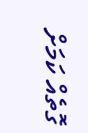ގޮތެއް ކަމަށް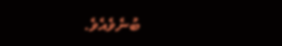ބުނެވެއެވެ.